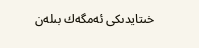خىتايدىكى ئەمگەك بىلەن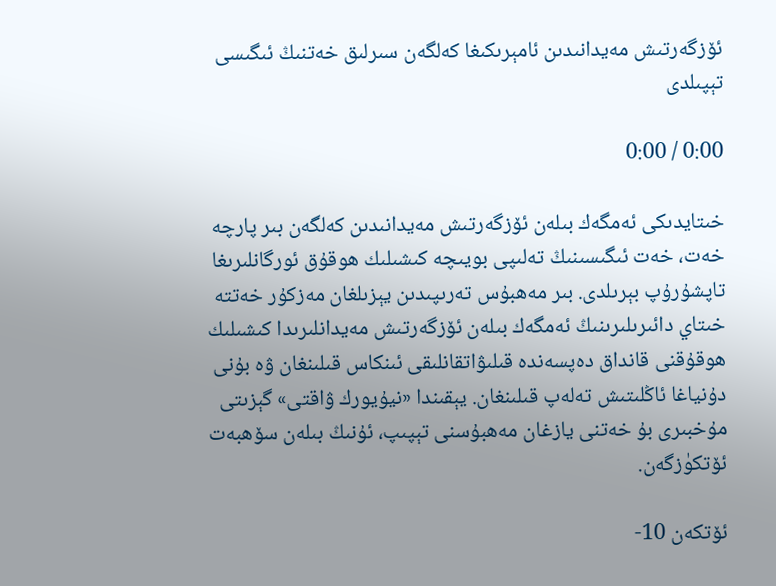ئۆزگەرتىش مەيدانىدىن ئامېرىكىغا كەلگەن سىرلىق خەتنىڭ ئىگىسى تېپىلدى

0:00 / 0:00

خىتايدىكى ئەمگەك بىلەن ئۆزگەرتىش مەيدانىدىن كەلگەن بىر پارچە خەت، خەت ئىگىسىنىڭ تەلىپى بويىچە كىشىلىك ھوقۇق ئورگانلىرىغا تاپشۇرۇپ بېرىلدى. بىر مەھبۇس تەرىپىدىن يېزىلغان مەزكۇر خەتتە خىتاي دائىرىلىرىنىڭ ئەمگەك بىلەن ئۆزگەرتىش مەيدانلىرىدا كىشىلىك ھوقۇقنى قانداق دەپسەندە قىلىۋاتقانلىقى ئىنكاس قىلىنغان ۋە بۇنى دۇنياغا ئاڭلىتىش تەلەپ قىلىنغان. يېقىندا «نيۇيورك ۋاقتى» گېزىتى مۇخبىرى بۇ خەتنى يازغان مەھبۇسنى تېپىپ، ئۇنىڭ بىلەن سۆھبەت ئۆتكۈزگەن.

ئۆتكەن 10-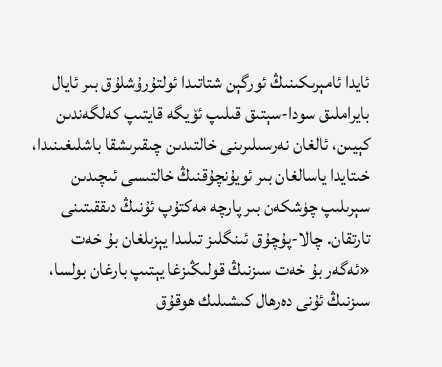ئايدا ئامېرىكىنىڭ ئورگېن شتاتىدا ئولتۇرۇشلۇق بىر ئايال بايراملىق سودا-سېتىق قىلىپ ئۆيگە قايتىپ كەلگەندىن كېيىن، ئالغان نەرسىلىرىنى خالتىدىن چىقىرىشقا باشلىغىنىدا، خىتايدا ياسالغان بىر ئويۇنچۇقنىڭ خالتىسى ئىچىدىن سېرىلىپ چۈشكەن بىر پارچە مەكتۇپ ئۇنىڭ دىققىتىنى تارتقان. چالا-پۇچۇق ئىنگلىز تىلىدا يېزىلغان بۇ خەت «ئەگەر بۇ خەت سىزنىڭ قولىڭىزغا يېتىپ بارغان بولسا، سىزنىڭ ئۇنى دەرھال كىشىلىك ھوقۇق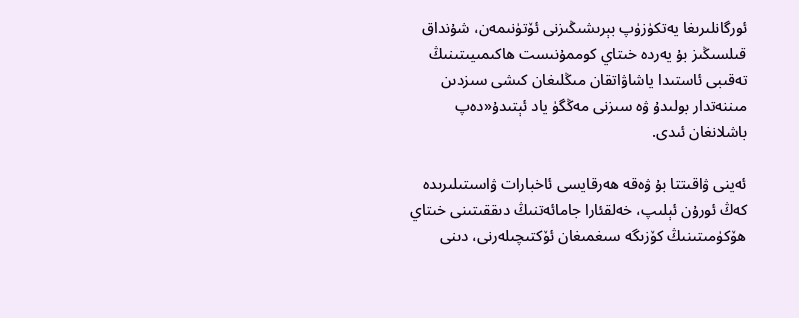ئورگانلىرىغا يەتكۈزۈپ بېرىشىڭىزنى ئۆتۈنىمەن، شۇنداق قىلسىڭىز بۇ يەردە خىتاي كوممۇنىست ھاكىمىيىتىنىڭ تەقىبى ئاستىدا ياشاۋاتقان مىڭلىغان كىشى سىزدىن مىننەتدار بولىدۇ ۋە سىزنى مەڭگۈ ياد ئېتىدۇ«دەپ باشلانغان ئىدى.

ئەينى ۋاقىتتا بۇ ۋەقە ھەرقايسى ئاخبارات ۋاسىتىلىرىدە كەڭ ئورۇن ئېلىپ، خەلقئارا جامائەتنىڭ دىققىتىنى خىتاي ھۆكۈمىتىنىڭ كۆزىگە سىغمىغان ئۆكتىچىلەرنى، دىنى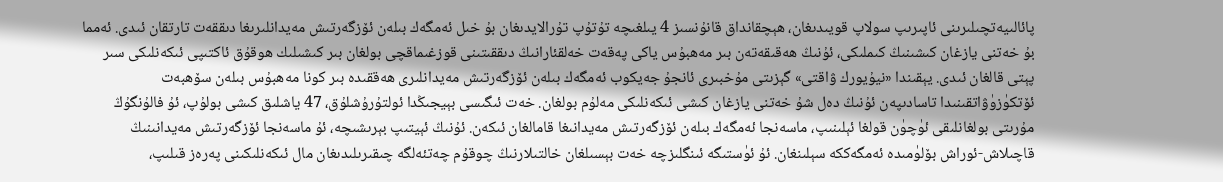پائالىيەتچىلىرىنى ئاپىرىپ سولاپ قويىدىغان، ھېچقانداق قانۇنسىز 4 يىلغىچە تۇتۇپ تۇرالايدىغان بۇ خىل ئەمگەك بىلەن ئۆزگەرتىش مەيدانلىرىغا دىققەت تارتقان ئىدى. ئەمما بۇ خەتنى يازغان كىشىنىڭ كىملىكى، ئۇنىڭ ھەقىقەتەن بىر مەھبۇس ياكى پەقەت خەلقئارانىڭ دىققىتىنى قوزغىماقچى بولغان بىر كىشىلىك ھوقۇق ئاكتىپى ئىكەنلىكى سىر پېتى قالغان ئىدى. يېقىندا «نيۇيورك ۋاقتى» گېزىتى مۇخبىرى ئانجۇ جەيكوب ئەمگەك بىلەن ئۆزگەرتىش مەيدانلىرى ھەققىدە بىر كونا مەھبۇس بىلەن سۆھبەت ئۆتكۈزۈۋاتقىنىدا تاسادىپەن ئۇنىڭ دەل شۇ خەتنى يازغان كىشى ئىكەنلىكى مەلۇم بولغان. خەت ئىگىسى بېيجىڭدا ئولتۇرۇشلۇق، 47 ياشلىق كىشى بولۇپ، ئۇ فالۇنگۇڭ مۇرىتى بولغانلىقى ئۈچۈن قولغا ئېلىنىپ، ماسەنجا ئەمگەك بىلەن ئۆزگەرتىش مەيدانىغا قامالغان ئىكەن. ئۇنىڭ ئېيتىپ بېرىشىچە، ئۇ ماسەنجا ئۆزگەرتىش مەيدانىنىڭ قاچىلاش-ئوراش بۆلۈمىدە ئەمگەككە سېلىنغان. ئۇ ئۈستىگە ئىنگلىزچە خەت بېسىلغان خالتىلارنىڭ چوقۇم چەتئەلگە چىقىرىلىدىغان مال ئىكەنلىكىنى پەرەز قىلىپ،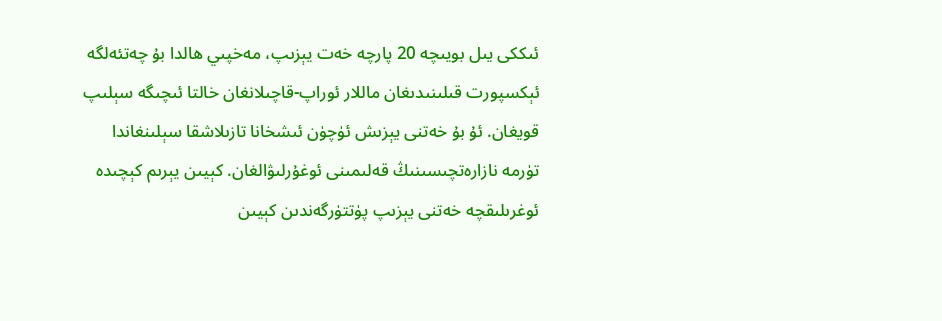ئىككى يىل بويىچە 20 پارچە خەت يېزىپ، مەخپىي ھالدا بۇ چەتئەلگە ئېكسپورت قىلىنىدىغان ماللار ئوراپ-قاچىلانغان خالتا ئىچىگە سېلىپ قويغان. ئۇ بۇ خەتنى يېزىش ئۈچۈن ئىشخانا تازىلاشقا سېلىنغاندا تۈرمە نازارەتچىسىنىڭ قەلىمىنى ئوغۇرلىۋالغان. كېيىن يېرىم كېچىدە ئوغرىلىقچە خەتنى يېزىپ پۈتتۈرگەندىن كېيىن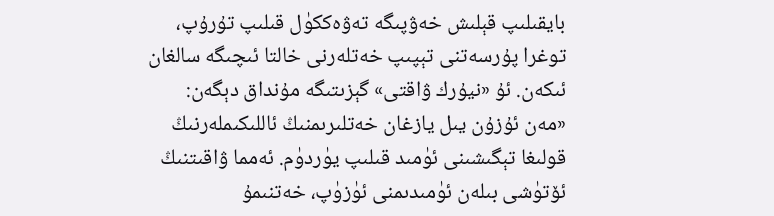بايقىلىپ قېلىش خەۋپىگە تەۋەككۈل قىلىپ تۇرۇپ، توغرا پۇرسەتنى تېپىپ خەتلەرنى خالتا ئىچىگە سالغان ئىكەن. ئۇ «نيۇرك ۋاقتى» گېزىتىگە مۇنداق دېگەن:
«مەن ئۇزۇن يىل يازغان خەتلىرىمنىڭ ئاللىكىملەرنىڭ قولىغا تېگىشىنى ئۈمىد قىلىپ يۈردۈم. ئەمما ۋاقىتنىڭ ئۆتۈشى بىلەن ئۈمىدىمنى ئۈزۈپ، خەتنىمۇ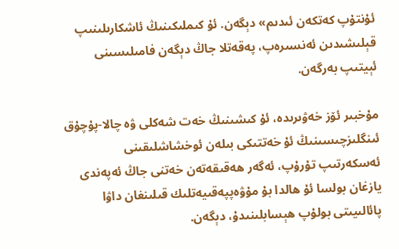ئۇنتۇپ كەتكەن ئىدىم» دېگەن. ئۇ كىملىكىنىڭ ئاشكارىلىنىپ قېلىشىدىن ئەنسىرەپ، پەقەتلا جاڭ دېگەن فامىلىسىنى ئېيتىپ بەرگەن.

مۇخبىر ئۆز خەۋىرىدە، ئۇ كىشىنىڭ خەت شەكلى ۋە چالا-پۇچۇق ئىنگلىزچىسىنىڭ ئۇ خەتتىكى بىلەن ئوخشاشلىقىنى ئەسكەرتىپ تۇرۇپ، ئەگەر ھەقىقەتەن خەتنى جاڭ ئەپەندى يازغان بولسا ئۇ ھالدا بۇ مۇۋەپپەقىيەتلىك قىلىنغان داۋا پائالىيىتى بولۇپ ھېسابلىنىدۇ، دېگەن.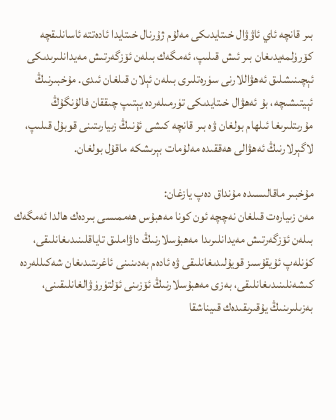بىر قانچە ئاي ئاۋۋال خىتايدىكى مەلۇم ژۇرنال خىتايدا ئادەتتە ئاسانلىقچە كۆرۈلمەيدىغان بىر ئىش قىلىپ، ئەمگەك بىلەن ئۆزگەرتىش مەيدانلىرىدىكى ئېچىنىشلىق ئەھۋاللارنى سۈرەتلىرى بىلەن ئېلان قىلغان ئىدى. مۇخبىرنىڭ ئېيتىشىچە، بۇ ئەھۋال خىتايدىكى تۈرمىلەردە يېتىپ چىققان فالۇنگۇڭ مۇرىتلىرىغا ئىلھام بولغان ۋە بىر قانچە كىشى ئۇنىڭ زىيارىتىنى قوبۇل قىلىپ، لاگېرلارنىڭ ئەھۋالى ھەققىدە مەلۇمات بېرىشكە ماقۇل بولغان.

مۇخبىر ماقالىسىدە مۇنداق دەپ يازغان:
مەن زىيارەت قىلغان نەچچە ئون كونا مەھبۇس ھەممىسى بىردەك ھالدا ئەمگەك بىلەن ئۆزگەرتىش مەيدانلىرىدا مەھبۇسلارنىڭ داۋاملىق تاياقلىنىدىغانلىقى، كۈنلەپ ئۇيقۇسىز قويۇلىدىغانلىقى ۋە ئادەم بەدىنىنى ئاغرىتىدىغان شەكىللەردە كىشەنلىنىدىغانلىقى، بەزى مەھبۇسلارنىڭ ئۆزىنى ئۆلتۈرۈۋالغانلىقىنى، بەزىلىرىنىڭ يۇقىرىقىدەك قىيناشقا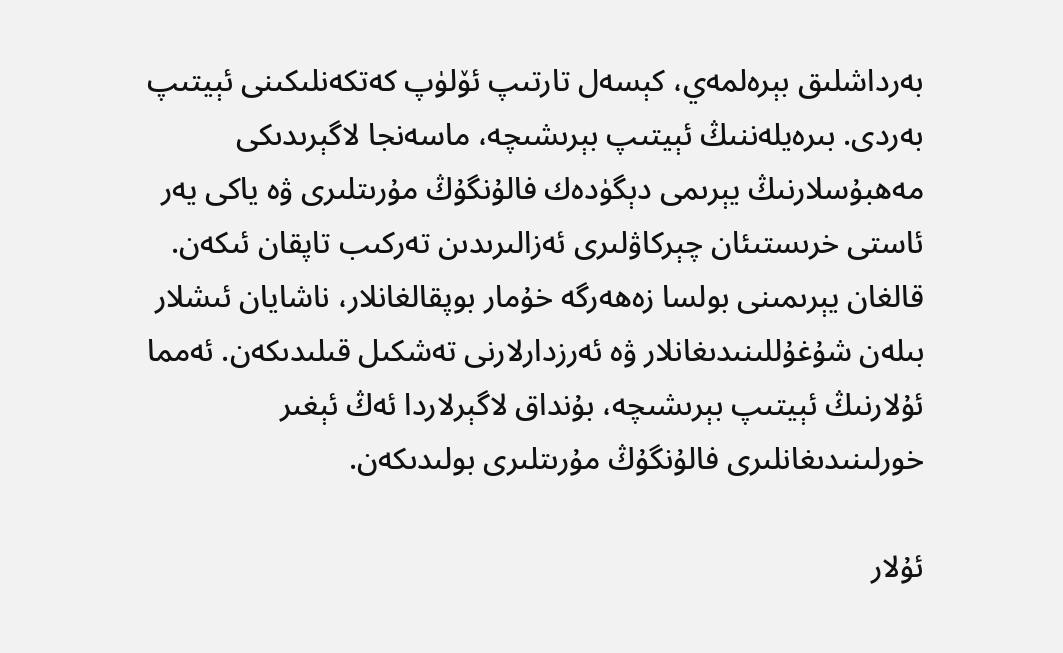بەرداشلىق بېرەلمەي، كېسەل تارتىپ ئۆلۈپ كەتكەنلىكىنى ئېيتىپ بەردى. بىرەيلەننىڭ ئېيتىپ بېرىشىچە، ماسەنجا لاگېرىدىكى مەھبۇسلارنىڭ يېرىمى دېگۈدەك فالۇنگۇڭ مۇرىتلىرى ۋە ياكى يەر ئاستى خرىستىئان چېركاۋلىرى ئەزالىرىدىن تەركىب تاپقان ئىكەن. قالغان يېرىمىنى بولسا زەھەرگە خۇمار بوپقالغانلار، ناشايان ئىشلار بىلەن شۇغۇللىنىدىغانلار ۋە ئەرزدارلارنى تەشكىل قىلىدىكەن. ئەمما ئۇلارنىڭ ئېيتىپ بېرىشىچە، بۇنداق لاگېرلاردا ئەڭ ئېغىر خورلىنىدىغانلىرى فالۇنگۇڭ مۇرىتلىرى بولىدىكەن.

ئۇلار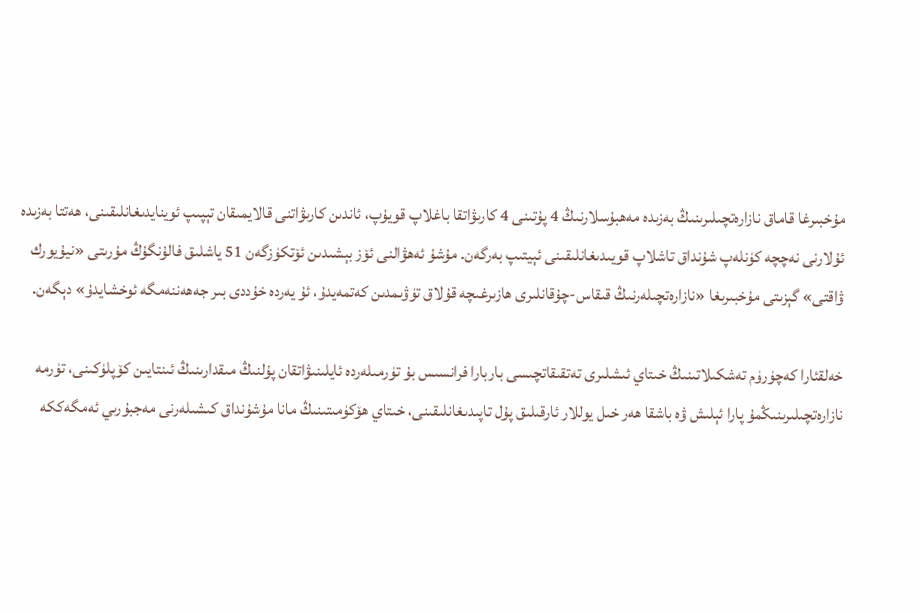مۇخبىرغا قاماق نازارەتچىلىرىنىڭ بەزىدە مەھبۇسلارنىڭ 4 پۇتىنى 4 كارىۋاتقا باغلاپ قويۇپ، ئاندىن كارىۋاتنى قالايمىقان تېپىپ ئوينايدىغانلىقىنى، ھەتتا بەزىدە ئۇلارنى نەچچە كۈنلەپ شۇنداق تاشلاپ قويىدىغانلىقىنى ئېيتىپ بەرگەن. مۇشۇ ئەھۋالنى ئۆز بېشىدىن ئۆتكۈزگەن 51 ياشلىق فالۇنگۇڭ مۇرىتى «نيۇيورك ۋاقتى» گېزىتى مۇخبىرىغا «نازارەتچىلەرنىڭ قىقاس-چۇقانلىرى ھازىرغىچە قۇلاق تۈۋىمدىن كەتمەيدۇ، ئۇ يەردە خۇددى بىر جەھەننەمگە ئوخشايدۇ» دېگەن.

خەلقئارا كەچۈرۈم تەشكىلاتىنىڭ خىتاي ئىشلىرى تەتقىقاتچىسى باربارا فرانسىس بۇ تۈرمىلەردە ئايلىنىۋاتقان پۇلنىڭ مىقدارىنىڭ ئىنتايىن كۆپلۈكىنى، تۈرمە نازارەتچىلىرىنىڭمۇ پارا ئېلىش ۋە باشقا ھەر خىل يوللار ئارقىلىق پۇل تاپىدىغانلىقىنى، خىتاي ھۆكۈمىتىنىڭ مانا مۇشۇنداق كىشىلەرنى مەجبۇرىي ئەمگەككە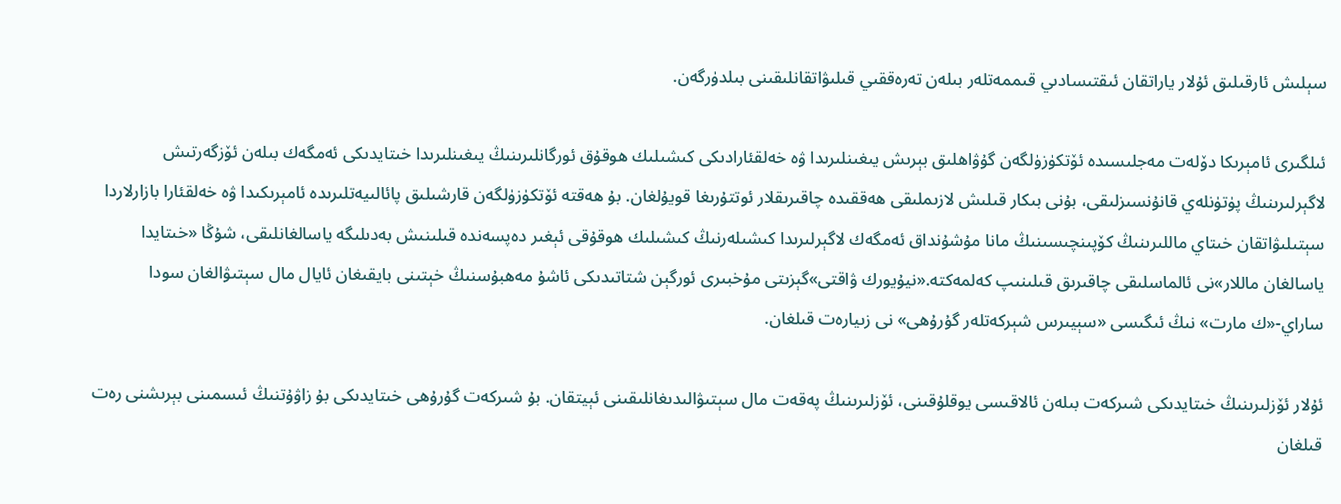سېلىش ئارقىلىق ئۇلار ياراتقان ئىقتىسادىي قىممەتلەر بىلەن تەرەققىي قىلىۋاتقانلىقىنى بىلدۈرگەن.

ئىلگىرى ئامېرىكا دۆلەت مەجلىسىدە ئۆتكۈزۈلگەن گۇۋاھلىق بېرىش يىغىنلىرىدا ۋە خەلقئارادىكى كىشىلىك ھوقۇق ئورگانلىرىنىڭ يىغىنلىرىدا خىتايدىكى ئەمگەك بىلەن ئۆزگەرتىش لاگېرلىرىنىڭ پۈتۈنلەي قانۇنسىزلىقى، بۇنى بىكار قىلىش لازىملىقى ھەققىدە چاقىرىقلار ئوتتۇرىغا قويۇلغان. بۇ ھەقتە ئۆتكۈزۈلگەن قارشىلىق پائالىيەتلىرىدە ئامېرىكىدا ۋە خەلقئارا بازارلاردا سېتىلىۋاتقان خىتاي ماللىرىنىڭ كۆپىنچىسىنىڭ مانا مۇشۇنداق ئەمگەك لاگېرلىرىدا كىشىلەرنىڭ كىشىلىك ھوقۇقى ئېغىر دەپسەندە قىلىنىش بەدىلىگە ياسالغانلىقى، شۇڭا «خىتايدا ياسالغان ماللار»نى ئالماسلىقى چاقىرىق قىلىنىپ كەلمەكتە.«نيۇيورك ۋاقتى»گېزىتى مۇخبىرى ئورگېن شتاتىدىكى ئاشۇ مەھبۇسنىڭ خېتىنى بايقىغان ئايال مال سېتىۋالغان سودا ساراي-«ك مارت» نىڭ ئىگىسى «سېيىرس شېركەتلەر گۇرۇھى» نى زىيارەت قىلغان.

ئۇلار ئۆزلىرىنىڭ خىتايدىكى شىركەت بىلەن ئالاقىسى يوقلۇقىنى، ئۆزلىرىنىڭ پەقەت مال سېتىۋالىدىغانلىقىنى ئېيتقان. بۇ شىركەت گۇرۇھى خىتايدىكى بۇ زاۋۇتنىڭ ئىسمىنى بېرىشنى رەت قىلغان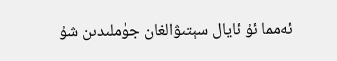ئەمما ئۇ ئايال سېتىۋالغان جۈملىدىن شۇ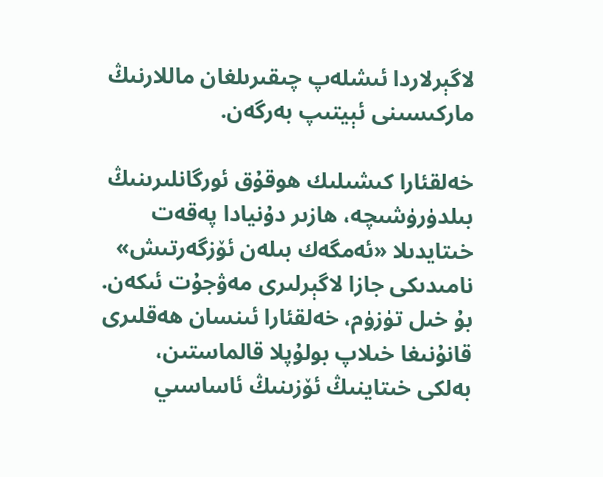لاگېرلاردا ئىشلەپ چىقىرىلغان ماللارنىڭ ماركىسىنى ئېيتىپ بەرگەن.

خەلقئارا كىشىلىك ھوقۇق ئورگانلىرىنىڭ بىلدۈرۈشىچە، ھازىر دۇنيادا پەقەت خىتايدىلا «ئەمگەك بىلەن ئۆزگەرتىش» نامىدىكى جازا لاگېرلىرى مەۋجۇت ئىكەن. بۇ خىل تۈزۈم، خەلقئارا ئىنسان ھەقلىرى قانۇنىغا خىلاپ بولۇپلا قالماستىن، بەلكى خىتاينىڭ ئۆزىنىڭ ئاساسىي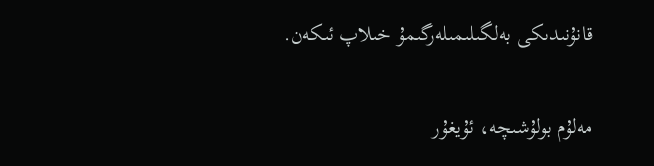قانۇنىدىكى بەلگىلىمىلەرگىمۇ خىلاپ ئىكەن.

مەلۇم بولۇشىچە، ئۇيغۇر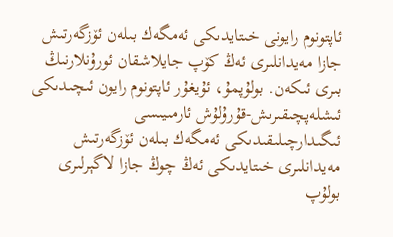ئاپتونوم رايونى خىتايدىكى ئەمگەك بىلەن ئۆزگەرتىش جازا مەيدانلىرى ئەڭ كۆپ جايلاشقان ئورۇنلارنىڭ بىرى ئىكەن. بولۇپمۇ، ئۇيغۇر ئاپتونوم رايون ئىچىدىكى ئىشلەپچىقىرىش-قۇرۇلۇش ئارمىيىسى ئىگىدارچىلىقىدىكى ئەمگەك بىلەن ئۆزگەرتىش مەيدانلىرى خىتايدىكى ئەڭ چوڭ جازا لاگېرلىرى بولۇپ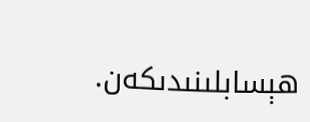ھېسابلىنىدىكەن.